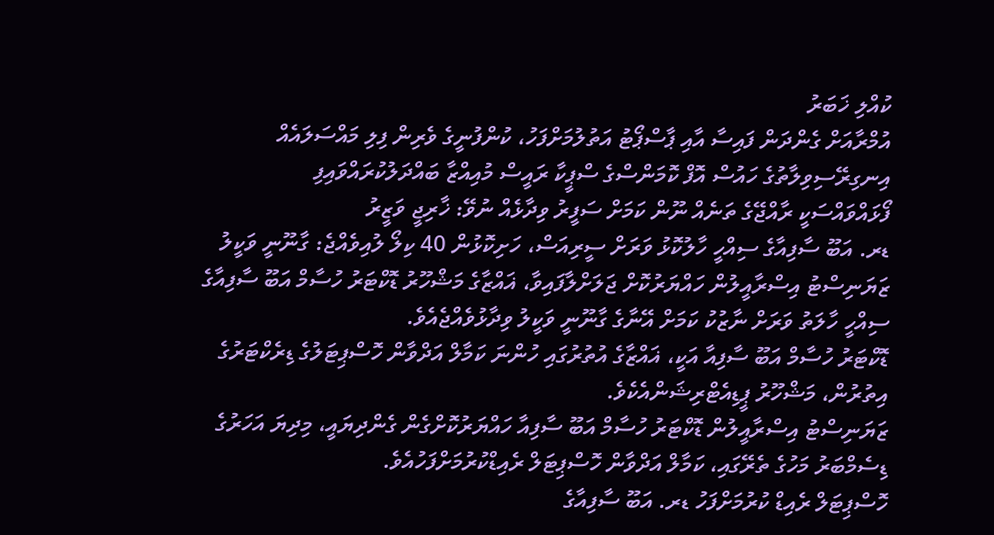ކުއްލި ޚަބަރު
އުމްރާއަށް ގެންދަން ފައިސާ އާއި ޕާސްޕޯޓު އަތުލުމަށްފަހު، ކުންފުނީގެ ވެރިން ފިލި މައްސަލައެއް
އިނގިރޭސިވިލާތުގެ ހައުސް އޮފް ކޮމަންސްގެ ސްޕީކާ ރައީސް މުއިއްޒާ ބައްދަލުކުރައްވައިފި
ފޯޅައްވައްސަކީ ރާއްޖޭގެ ތަނެއް ނޫން ކަމަށް ސަފީރު ވިދާޅެއް ނުވޭ: ޚާރިޖީ ވަޒީރު
ޑރ. އަބޫ ސާފިއާގެ ސިއްހީ ހާލުކޮޅު ވަރަށް ސީރިއަސް، ހަށިކޮޅުން 40 ކިލޯ ލުއިވެއްޖެ: ގާނޫނީ ވަކީލު
ޒަޔަނިސްޓު އިސްރާއީލުން ހައްޔަރުކޮށް ޖަލަށްލާފައިވާ، ޣައްޒާގެ މަޝްހޫރު ޑޮކްޓަރު ހުސާމް އަބޫ ސާފިއާގެ ސިއްހީ ހާލަތު ވަރަށް ނާޒުކު ކަމަށް އޭނާގެ ގާނޫނީ ވަކީލު ވިދާޅުވެއްޖެއެވެ.
ޑޮކްޓަރު ހުސާމް އަބޫ ސާފިއާ އަކީ، ޣައްޒާގެ އުތުރުގައި ހުންނަ ކަމާލް އަދްވާން ހޮސްޕިޓަލުގެ ޑިރެކްޓަރުގެ އިތުރުން، މަޝްހޫރު ޕީޑިއެޓްރިޝަންއެކެވެ.
ޒަޔަނިސްޓު އިސްރާއީލުން ޑޮކްޓަރު ހުސާމް އަބޫ ސާފިއާ ހައްޔަރުކޮށްގެން ގެންދިޔައީ، މިދިޔަ އަހަރުގެ ޑިސެމްބަރު މަހުގެ ތެރޭގައި، ކަމާލް އަދްވާން ހޮސްޕިޓަލް ރެއިޑްކުރުމަށްފަހުއެވެ.
ހޮސްޕިޓަލް ރެއިޑް ކުރުމަށްފަހު ޑރ. އަބޫ ސާފިއާގެ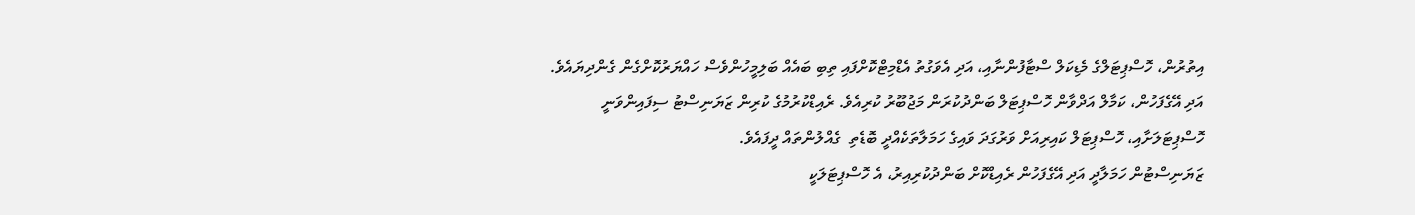އިތުރުން، ހޮސްޕިޓަލްގެ މެޑިކަލް ސްޓާފުންނާއި، އަދި އެވަގުތު އެޑްމިޓްކޮށްފައި ތިބި ބައެއް ބަލިމީހުންވެސް ހައްޔަރުކޮށްގެން ގެންދިޔައެވެ.
އަދި އޭގެފަހުން، ކަމާލް އަދްވާން ހޮސްޕިޓަލް ބަންދުކުރަން މަޖުބޫރު ކުރިއެވެ. ރެއިޑްކުރުމުގެ ކުރިން ޒަޔަނިސްޓު ސިފައިންވަނީ ހޮސްޕިޓަލަށާއި، ހޮސްޕިޓަލް ކައިރިއަށް ވަރުގަދަ ވައިގެ ހަމަލާތަކެއްދީ ބޮޑެތި  ގެއްލުންތައް ދީފައެވެ.
ޒަޔަނިސްޓުން ހަމަލާދީ އަދި އޭގެފަހުން ރެއިޑްކޮށް ބަންދުކުރިއިރު، އެ ހޮސްޕިޓަލަކީ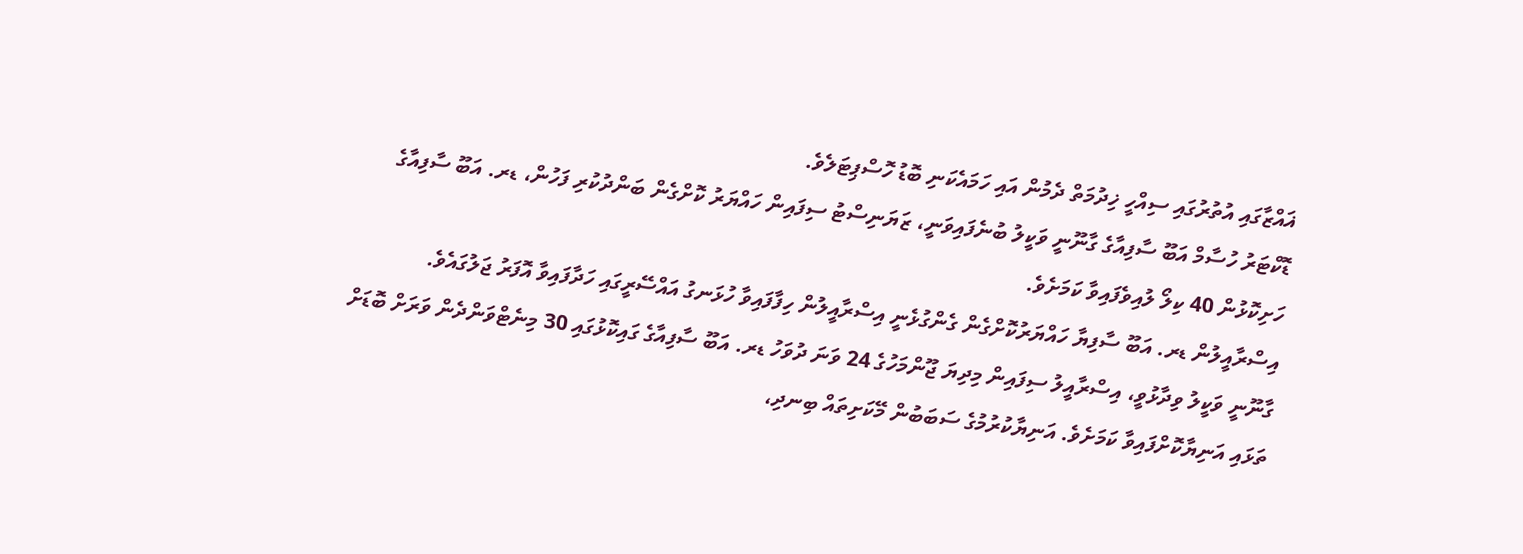ޣައްޒާގައި އުތުރުގައި ސިއްހީ ޚިދުމަތް ދެމުން އައި ހަމައެކަނި ބޮޑު ހޮސްޕިޓަލެވެ.
ޑޮކްޓަރު ހުސާމް އަބޫ ސާފިއާގެ ގާނޫނީ ވަކީލު ބުނެފައިވަނީ، ޒަޔަނިސްޓު ސިފައިން ހައްޔަރު ކޮށްގެން ބަންދުކުރި ފަހުން، ޑރ. އަބޫ ސާފިއާގެ ހަށިކޮޅުން 40 ކިލޯ ލުއިވެފައިވާ ކަމަށެވެ.
އިސްރާއީލުން ޑރ. އަބޫ ސާފިޔާ ހައްޔަރުކޮށްގެން ގެންގުޅެނީ އިސްރާއީލުން ހިފާފައިވާ ހުޅަނގު އައްސޭރީގައި ހަދާފައިވާ އޮފަރު ޖަލުގައެވެ.
ގާނޫނީ ވަކީލު ވިދާޅުވީ، އިސްރާއީލު ސިފައިން މިދިޔަ ޖޫންމަހުގެ 24 ވަނަ ދުވަހު ޑރ. އަބޫ ސާފިއާގެ ގައިކޮޅުގައި 30 މިނެޓްވަންދެން ވަރަށް ބޮޑަށް ތަޅައި އަނިޔާކޮށްފައިވާ ކަމަށެވެ. އަނިޔާކުރުމުގެ ސަބަބުން މޭކަށިތައް ބިނދި،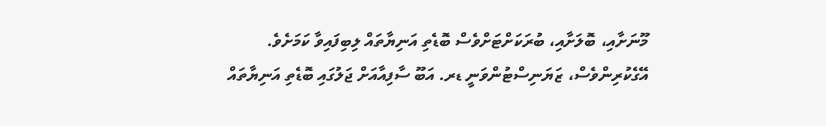މޫނަށާއި، ބޮލަށާއި، ބުރަކަށްޓަށްވެސް ބޮޑެތި އަނިޔާތައް ލިބިފައިވާ ކަމަށެވެ.
އޭގެކުރިންވެސް، ޒަޔަނިސްޓުންވަނީ ޑރ. އަބޫ ސާފިއާއަށް ޖަލުގައި ބޮޑެތި އަނިޔާތައް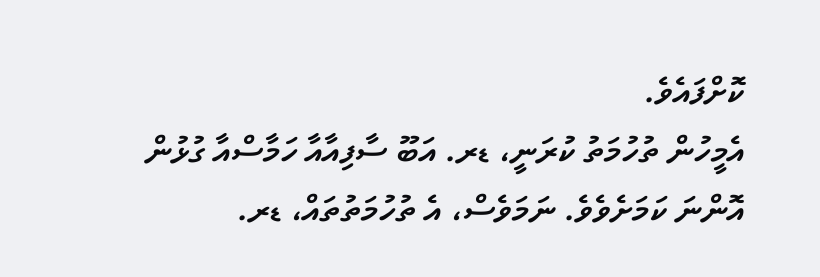ކޮށްފައެވެ.
އެމީހުން ތުހުމަތު ކުރަނީ، ޑރ. އަބޫ ސާފިއާއާ ހަމާސްއާ ގުޅުން އޮންނަ ކަމަށެވެވެ. ނަމަވެސް، އެ ތުހުމަތުތައް، ޑރ.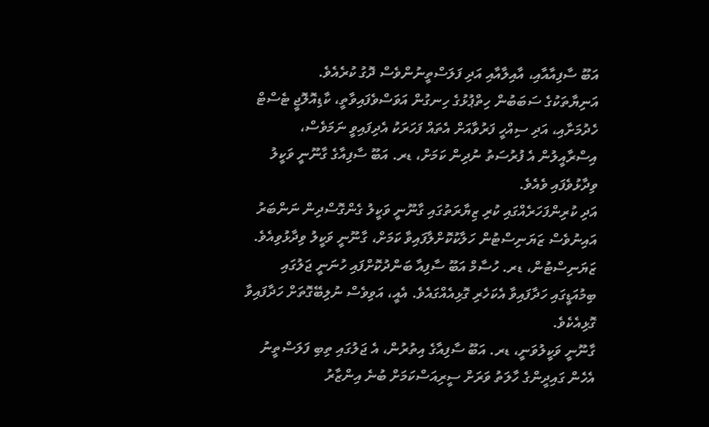އަބޫ ސާފިއާއާއި، އާއިލާއާއި އަދި ފަލަސްތީނުންވެސް ދޮގު ކުރެއެވެ.
އަނިޔާތަކުގެ ސަބަބުން ހިތްޕުޅުގެ ހިނގުން އަވަސްވެފައިވާތީ، ކާޑިއޮލޮޖީ ޓެސްޓް ހެދުމަށާއި، އަދި ސިއްހީ ފަރުވާއަށް އެތައް ފަހަރަކު އެދިފައިވީ ނަމަވެސް، އިސްރާއީލުން އެ ފުރުސަތު ނުދިން ކަމަށް، ޑރ. އަބޫ ސާފިއާގެ ގާނޫނީ ވަކީލު ވިދާޅުވެފައި ވެއެވެ.
އަދި ކުރިންފަހަރެއްގައި ކުރި ޒިޔާރަތުގައި ގާނޫނީ ވަކީލު ގެންގޮސްދިން ނަންބަރު އައިނުވެސް ޒަޔަނިސްޓުން ހަލާކުކޮށްލާފައިވާ ކަމަށް، ގާނޫނީ ވަކީލު ވިދާޅުވިއެވެ.
ޒަޔަނިސްޓުން، ޑރ. ހުސާމް އަބޫ ސާފިއާ ބަންދުކޮށްފައި ހުނަނީ ޖަލުގައި ބިމުއަޑީގައި ހަދާފައިވާ އެކަހެރި ގޮޅިއެއްގައެވެ. އެއީ، އަވިވެސް ނުލިބޭގޮތަށް ހަދާފައިވާ ގޮޅިއެކެވެ.
ގާނޫނީ ވަކީލުވަނީ، ޑރ. އަބޫ ސާފިއާގެ އިތުރުން، އެ ޖަލުގައި ތިބި ފަލަސްތީނު އެހެން ގައިދީންގެ ހާލަތު ވަރަށް ސީރިއަސްކަމަށް ބުނެ އިންޒާރު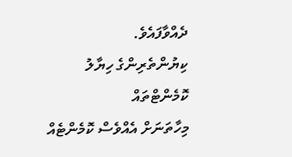ދެއްވާފައެވެ.
ކިޔުންތެރިންގެ ހިޔާލު
ކޮމެންޓްތައް
މިހާތަނަށް އެއްވެސް ކޮމެންޓެއް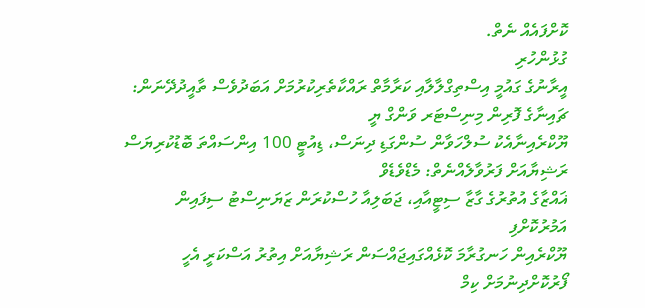ކޮށްފައެއް ނެތް.
ގުޅުންހުރި
އީރާނުގެ ގައުމީ އިސްތިގްލާލާއި ކަރާމާތް ރައްކާތެރިކުރުމަށް އަބަދުވެސް ތާއީދުދޭނަން: ޗައިނާގެ ފޮރިން މިނިސްޓަރ ވަންގް ޔީ
ޔޫކްރެއިނާއެކު ސުލްހަވާން ސުންގަޑި ދިނަސް، ޑިއުޓީ 100 އިންސައްތަ ބޮޑުކުރިޔަސް ރަޝިޔާއަށް ފަރުވާލެއްނެތް: މެޑްވެޑެވް
ޣައްޒާގެ އުތުރުގެ ގާޒާ ސިޓީއާއި، ޖަބަލިއާ ހުސްކުރަން ޒަޔަނިސްޓު ސިފައިން އަމުރުކޮށްފި
ޔޫކްރެއިން ހަނގުރާމަ ކޮޅެއްގައިޖައްސަން ރަޝިޔާއަށް އިތުރު އަސްކަރީ އެހީ ފޯރުކޮށްދިނުމަށް ކިމް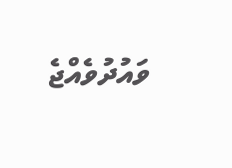ވައުދުވެއްޖެ